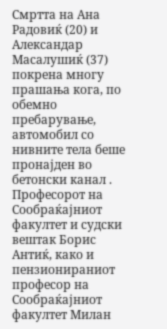Смртта на Ана Радовиќ (20) и Александар Масалушиќ (37) покрена многу прашања кога, по обемно пребарување, автомобил со нивните тела беше пронајден во бетонски канал . Професорот на Сообраќајниот факултет и судски вештак Борис Антиќ, како и пензионираниот професор на Сообраќајниот факултет Милан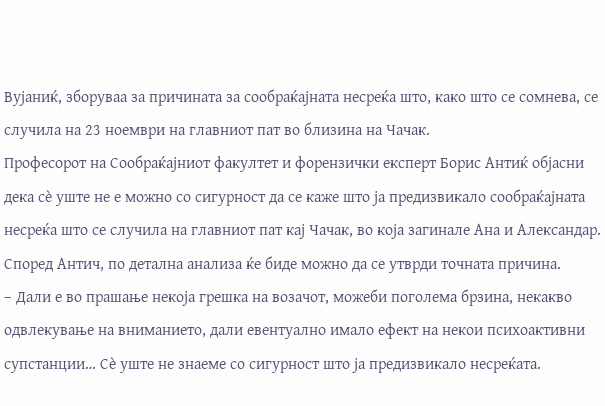Вујаниќ, зборуваа за причината за сообраќајната несреќа што, како што се сомнева, се случила на 23 ноември на главниот пат во близина на Чачак.
Професорот на Сообраќајниот факултет и форензички експерт Борис Антиќ објасни дека сè уште не е можно со сигурност да се каже што ја предизвикало сообраќајната несреќа што се случила на главниот пат кај Чачак, во која загинале Ана и Александар.
Според Антич, по детална анализа ќе биде можно да се утврди точната причина.
– Дали е во прашање некоја грешка на возачот, можеби поголема брзина, некакво одвлекување на вниманието, дали евентуално имало ефект на некои психоактивни супстанции… Сè уште не знаеме со сигурност што ја предизвикало несреќата.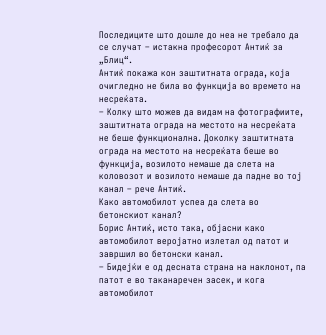Последиците што дошле до неа не требало да се случат – истакна професорот Антиќ за „Блиц“.
Антиќ покажа кон заштитната ограда, која очигледно не била во функција во времето на несреќата.
– Колку што можев да видам на фотографиите, заштитната ограда на местото на несреќата не беше функционална. Доколку заштитната ограда на местото на несреќата беше во функција, возилото немаше да слета на коловозот и возилото немаше да падне во тој канал – рече Антиќ.
Како автомобилот успеа да слета во бетонскиот канал?
Борис Антиќ, исто така, објасни како автомобилот веројатно излетал од патот и завршил во бетонски канал.
– Бидејќи е од десната страна на наклонот, па патот е во таканаречен засек, и кога автомобилот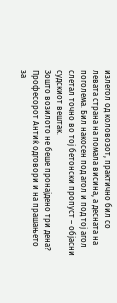излегол од коловозот, практично бил со левата страна на помала висина, а десната на поголема. Бил накосен под агол и под тој агол слетал точно во тој бетонски пропуст – објасни судскиот вештак.
Зошто возилото не беше пронајдено три дена?
Професорот Антиќ одговори и на прашањето за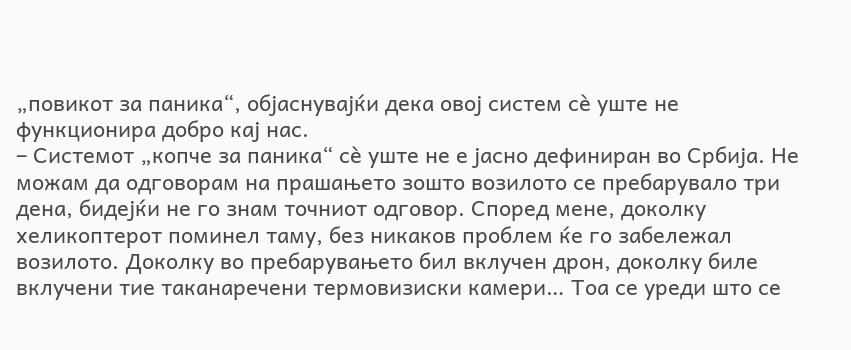„повикот за паника“, објаснувајќи дека овој систем сè уште не функционира добро кај нас.
– Системот „копче за паника“ сè уште не е јасно дефиниран во Србија. Не можам да одговорам на прашањето зошто возилото се пребарувало три дена, бидејќи не го знам точниот одговор. Според мене, доколку хеликоптерот поминел таму, без никаков проблем ќе го забележал возилото. Доколку во пребарувањето бил вклучен дрон, доколку биле вклучени тие таканаречени термовизиски камери… Тоа се уреди што се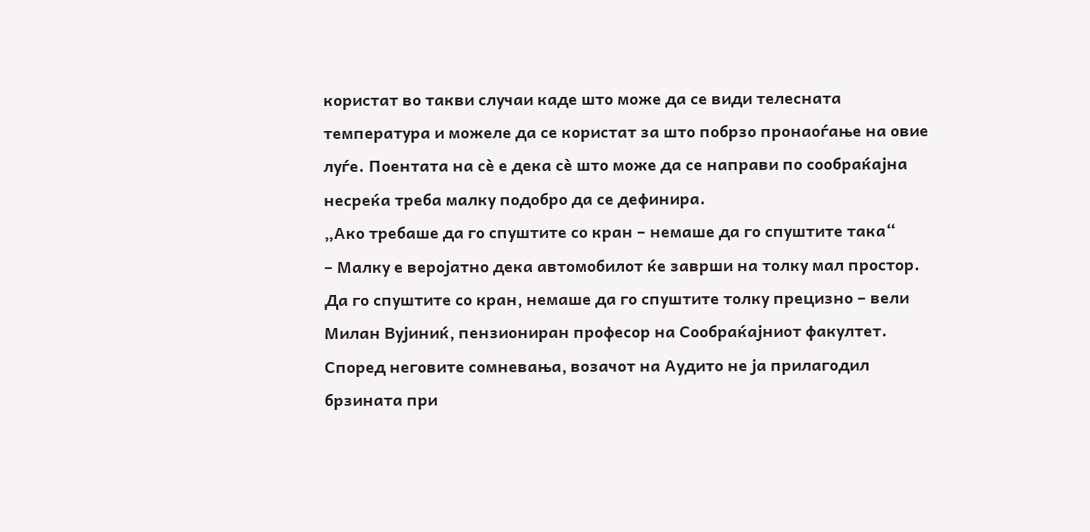користат во такви случаи каде што може да се види телесната температура и можеле да се користат за што побрзо пронаоѓање на овие луѓе. Поентата на сè е дека сè што може да се направи по сообраќајна несреќа треба малку подобро да се дефинира.
„Ако требаше да го спуштите со кран – немаше да го спуштите така“
– Малку е веројатно дека автомобилот ќе заврши на толку мал простор. Да го спуштите со кран, немаше да го спуштите толку прецизно – вели Милан Вујиниќ, пензиониран професор на Сообраќајниот факултет.
Според неговите сомневања, возачот на Аудито не ја прилагодил брзината при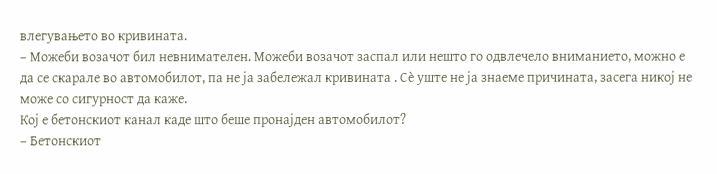влегувањето во кривината.
– Можеби возачот бил невнимателен. Можеби возачот заспал или нешто го одвлечело вниманието, можно е да се скарале во автомобилот, па не ја забележал кривината . Сè уште не ја знаеме причината, засега никој не може со сигурност да каже.
Кој е бетонскиот канал каде што беше пронајден автомобилот?
– Бетонскиот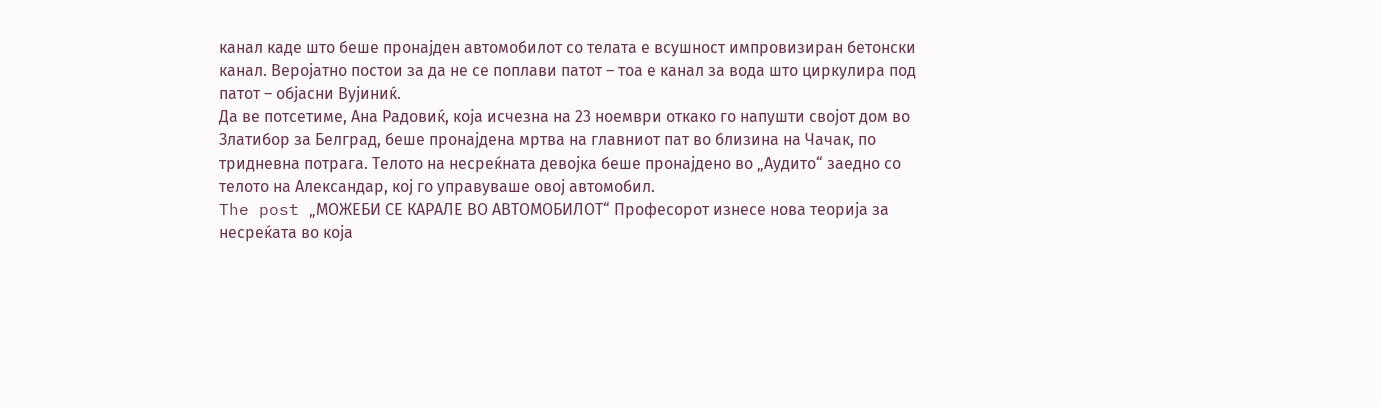канал каде што беше пронајден автомобилот со телата е всушност импровизиран бетонски канал. Веројатно постои за да не се поплави патот – тоа е канал за вода што циркулира под патот – објасни Вујиниќ.
Да ве потсетиме, Ана Радовиќ, која исчезна на 23 ноември откако го напушти својот дом во Златибор за Белград, беше пронајдена мртва на главниот пат во близина на Чачак, по тридневна потрага. Телото на несреќната девојка беше пронајдено во „Аудито“ заедно со телото на Александар, кој го управуваше овој автомобил.
The post „МОЖЕБИ СЕ КАРАЛЕ ВО АВТОМОБИЛОТ“ Професорот изнесе нова теорија за несреќата во која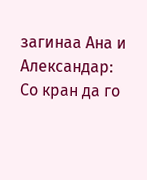загинаа Ана и Александар: Со кран да го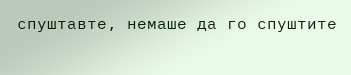спуштавте, немаше да го спуштите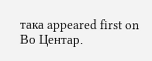така appeared first on Во Центар.